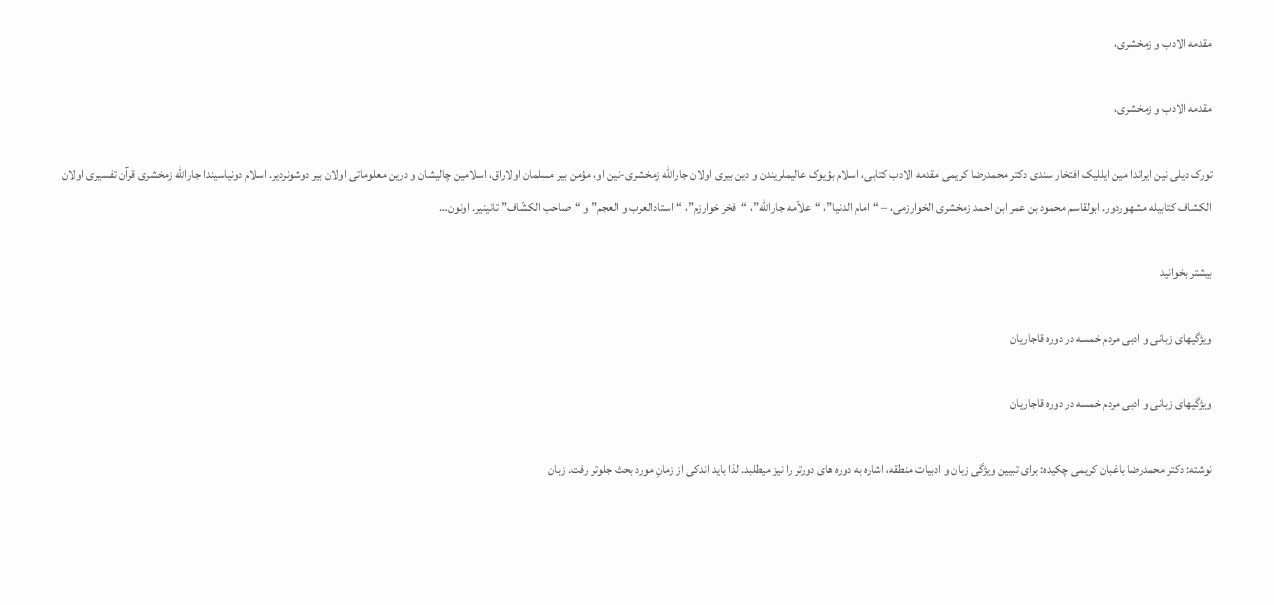مقدمه الادب و زمخشری،

مقدمه الادب و زمخشری،

تورک دیلی نین ایراندا مین ایللیک افتخار سندی دکتر محمدرضا کریمی مقدمه الادب کتابی، اسلام بؤیوک عالیملریندن و دین بیری اولان جارالله زمخشری-نین او، مؤمن بیر مسلمان اولاراق، اسلامین چالیشان و درین معلوماتی اولان بیر دوشونردیر. اسلام دونیاسیندا جارالله زمخشری قرآن تفسیری اولان الکشاف کتابیله مشهوردور. ابولقاسم محمود بن عمر ابن احمد زمخشری الخوارزمی، – “امام الدنیا”، “علاّمه جارالله”، “فخر خوارزم”، “استادالعرب و العجم” و “صاحب الکشّاف” تانینیر. اونون…

بیشتر بخوانید

ویژگیهای زبانی و ادبی مردم خمسه در دوره قاجاریان

ویژگیهای زبانی و ادبی مردم خمسه در دوره قاجاریان

نوشته: دکتر محمدرضا باغبان کریمی چکیده: برای تبیین ویژگی زبان و ادبیات منطقه، اشاره به دوره های دورتر را نیز میطلبد. لذا باید اندکی از زمانِ مورد بحث جلوتر رفت. زبان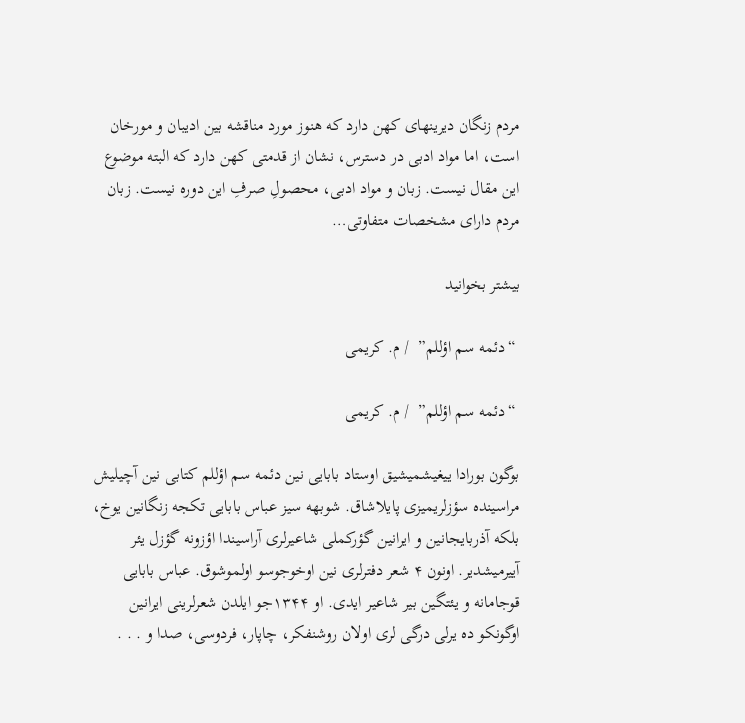مردم زنگان دیرینهای کهن دارد که هنوز مورد مناقشه بین ادیبان و مورخان است، اما مواد ادبی در دسترس، نشان از قدمتی کهن دارد که البته موضوع این مقال نیست. زبان و مواد ادبی، محصولِ صرفِ این دوره نیست. زبان مردم دارای مشخصات متفاوتی…

بیشتر بخوانید

 “دئمه سم اؤللم”  / م. کریمی

 “دئمه سم اؤللم”  / م. کریمی

بوگون بورادا ییغیشمیشیق اوستاد بابایی نین دئمه سم اؤللم کتابی نین آچیلیش مراسینده سؤزلریمیزی پایلاشاق. شوبهه سیز عباس بابایی تکجه زنگانین یوخ، بلکه آذربایجانین و ایرانین گؤرکملی شاعیرلری آراسیندا اؤزونه گؤزل یئر آییرمیشدیر. اونون ۴ شعر دفترلری نین اوخوجوسو اولموشوق. عباس بابایی قوجامانه و یئتگین بیر شاعیر ایدی. او ۱۳۴۴جو ایلدن شعرلرینی ایرانین اوگونکو ده یرلی درگی لری اولان روشنفکر، چاپار، فردوسی، صدا و . . .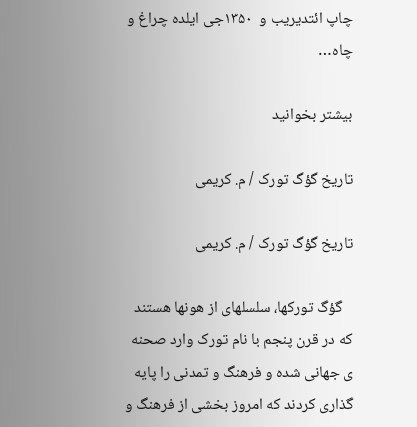چاپ ائتدیریب و  ۱۳۵۰جی ایلده چراغ و چاه…

بیشتر بخوانید

تاریخ گؤگ تورک / م. کریمی

تاریخ گؤگ تورک / م. کریمی

   گؤگ تورکها، سلسلهای از هونها هستند که در قرن پنجم با نام تورک وارد صحنه ی جهانی شده و فرهنگ و تمدنی را پایه گذاری کردند که امروز بخشی از فرهنگ و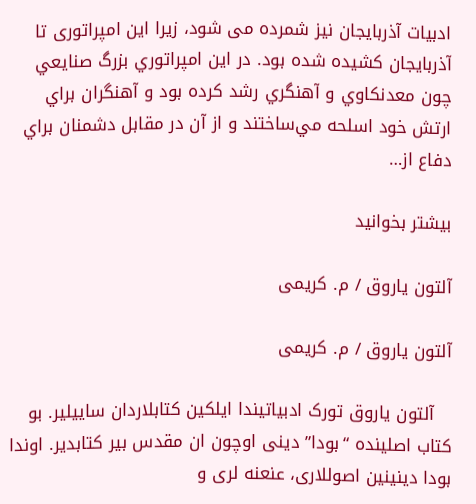ادبیات آذربایجان نیز شمرده می شود، زیرا این امپراتوری تا آذربایجان کشیده شده بود. در اين امپراتوري بزرگ صنايعي چون معدنكاوي و آهنگري رشد كرده بود و آهنگران براي ارتش خود اسلحه مي‌ساختند و از آن در مقابل دشمنان براي دفاع از…

بیشتر بخوانید

آلتون یاروق / م. کریمی

آلتون یاروق / م. کریمی

   آلتون یاروق تورک ادبیاتیندا ایلکین کتابلاردان ساییلیر. بو کتاب اصلینده “بودا” دینی اوچون ان مقدس بیر کتابدیر. اوندا  بودا دینینین اصوللاری، عنعنه لری و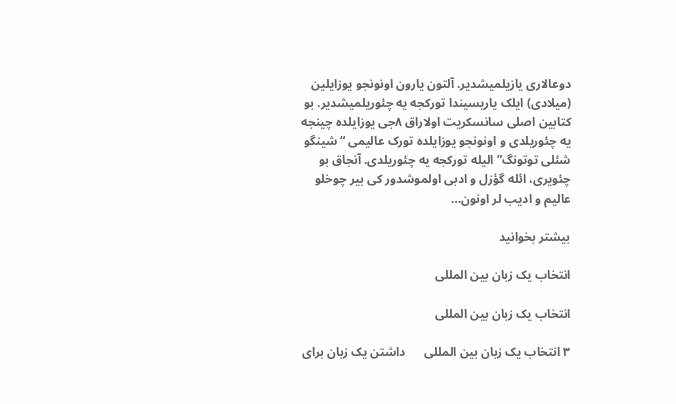دوعالاری یازیلمیشدیر. آلتون یارون اونونجو یوزایلین (میلادی) ایلک یاریسیندا تورکجه یه چئوریلمیشدیر. بو کتابین اصلی سانسکریت اولاراق ۸جی یوزایلده چینجه یه چئوریلدی و اونونجو یوزایلده تورک عالیمی “شینگو شئلی توتونگ” الیله تورکجه یه چئوریلدی. آنجاق بو چئویری، ائله گؤزل و ادبی اولموشدور کی بیر چوخلو عالیم و ادیب لر اونون…

بیشتر بخوانید

انتخاب یک زبان بین المللی

انتخاب یک زبان بین المللی

۳ انتخاب یک زبان بین المللی      داشتن یک زبان برای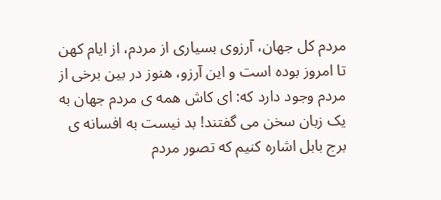مردم کل جهان، آرزوی بسیاری از مردم، از ایام کهن تا امروز بوده است و این آرزو، هنوز در بین برخی از مردم وجود دارد که: ای کاش همه ی مردم جهان به یک زبان سخن می گفتند! بد نیست به افسانه ی برج بابل اشاره کنیم که تصور مردم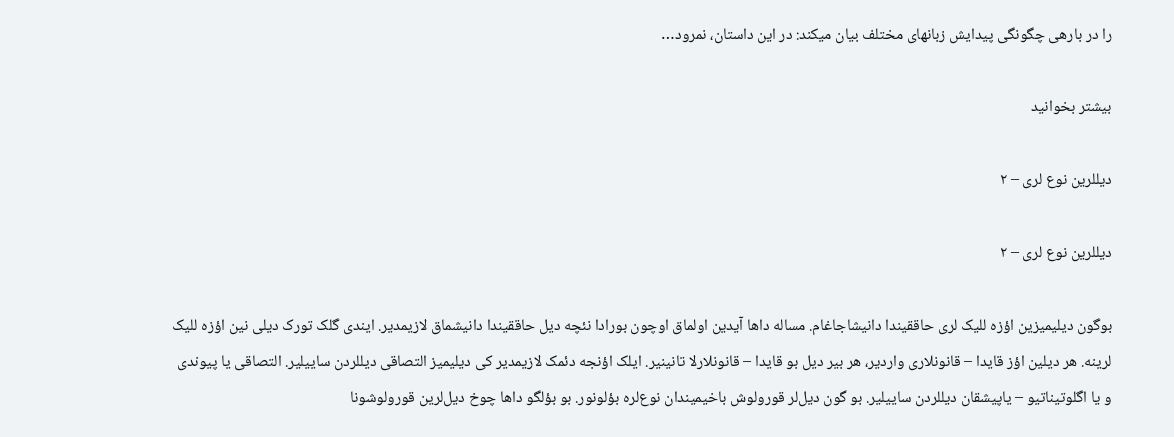را در بارهی چگونگی پیدایش زبانهای مختلف بیان میکند: در این داستان، نمرود…

بیشتر بخوانید

دیللرین نوع لری – ۲

دیللرین نوع لری – ۲

بوگون دیلیمیزین اؤزه للیک لری حاققیندا دانیشاجاغام. مساله داها آیدین اولماق اوچون بورادا نئچه دیل حاققیندا دانیشماق لازیمدیر. ایندی گلک تورک دیلی نین اؤزه للیک لرینه. هر دیلین اؤز قایدا – قانونلاری واردیر، هر بیر دیل بو قایدا – قانونلارلا تانینیر. ایلک اؤنجه دئمک لازیمدیر کی دیلیمیز التصاقی دیللردن ساییلیر. التصاقی یا پیوندی و یا اگلوتیناتیو – یاپیشقان دیللردن ساییلیر. بو گون دیل‌لر قورولوش باخیمیندان نوع‌لره بؤلونور. بو بؤلگو داها چوخ دیل‌لرین قورولوشونا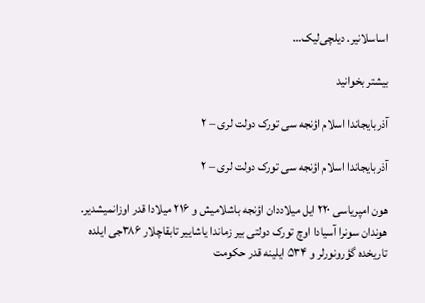اساسلانیر. دیلچی‌لیک…

بیشتر بخوانید

آذربایجاندا اسلام اؤنجه سی تورک دولت لری – ۲

آذربایجاندا اسلام اؤنجه سی تورک دولت لری – ۲

هون امپریاسی ۲۲۰ ایل میلاددان اؤنجه باشلامیش و ۲۱۶ میلادا قدر اوزانمیشدیر. هوندان سونرا آسیادا اوچ تورک دولتی بیر زماندا یاشاییر تابقاچلار ۳۸۶جی ایلده تاریخده گؤرونورلر و ۵۳۴ ایلینه قدر حکومت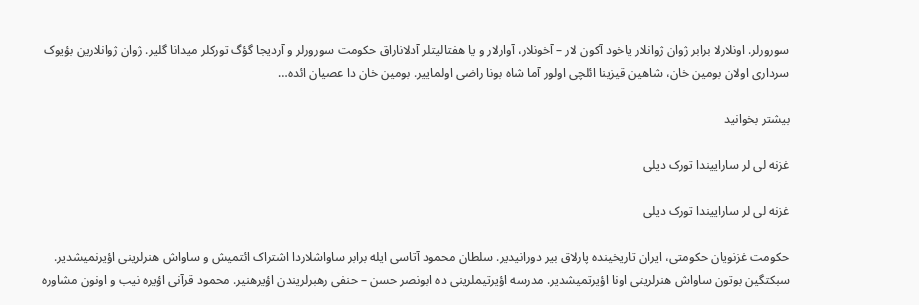سورورلر. اونلارلا برابر ژوان ژوانلار یاخود آکون لار – آخونلار، آوارلار و یا هفتالیتلر آدلاناراق حکومت سورورلر و آردیجا گؤگ تورکلر میدانا گلیر. ژوان ژوانلارین بؤیوک سرداری اولان بومین خان، شاهین قیزینا ائلچی اولور آما شاه بونا راضی اولماییر. بومین خان دا عصیان ائده…

بیشتر بخوانید

غزنه لی لر ساراییندا تورک دیلی

غزنه لی لر ساراییندا تورک دیلی

حکومت غزنویان حکومتی، ایران تاریخینده پارلاق بیر دورانیدیر. سلطان محمود آتاسی ایله برابر ساواشلاردا اشتراک ائتمیش و ساواش هنرلرینی اؤیرنمیشدیر. سبکتگین بوتون ساواش هنرلرینی اونا اؤیرتمیشدیر. مدرسه اؤیرتیملرینی ده ابونصر حسن – حنفی رهبرلریندن اؤیرهنیر. محمود قرآنی اؤیره نیب و اونون مشاوره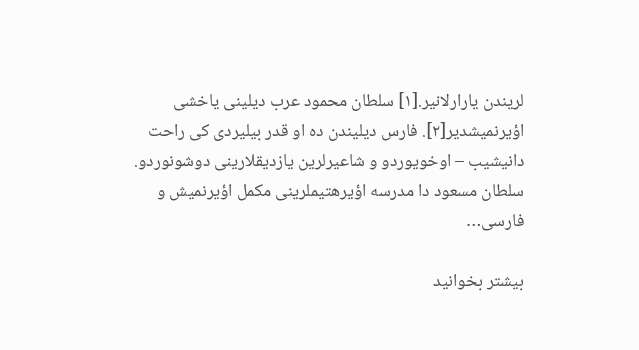لریندن یارارلانیر.[۱] سلطان محمود عرب دیلینی یاخشی اؤیرنمیشدیر[۲]. فارس دیلیندن ده او قدر بیلیردی کی راحت دانیشیب – اوخویوردو و شاعیرلرین یازدیقلارینی دوشونوردو.    سلطان مسعود دا مدرسه اؤیرهتیملرینی مکمل اؤیرنمیش و فارسی…

بیشتر بخوانید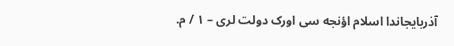آذربایجاندا اسلام اؤنجه سی اورک دولت لری – ۱ / م.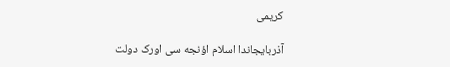کریمی

آذربایجاندا اسلام اؤنجه سی اورک دولت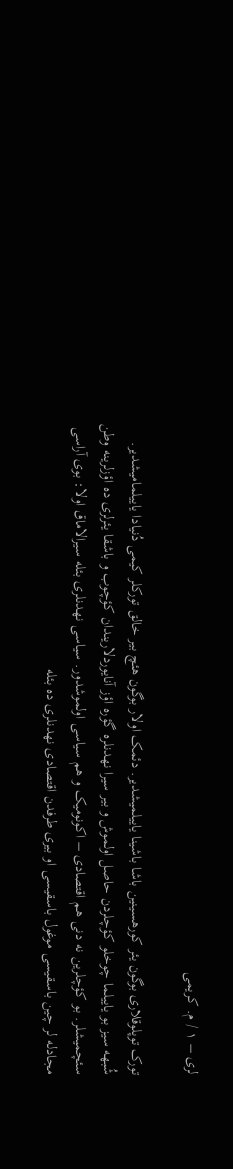لری – ۱ / م. کریمی

تورک توپلوقلاری بوگون یئر کورهسینین باشا باشینا یاییلمیشدیر. دئمک اولار بوگون هئچ بیر خالق تورکلر کیمی دُنیادا یاییلمامیشدیر. شُبهه سیز بو یاییلما چوخلو کؤچلردن حاصل اولموش و بیر سیرا نهدنلره گؤره اؤز آنایوردلاریندان کؤچوب و باشقا یئرلری ده اؤزلرینه وطن سئچمیشلر. بو کؤچلرین نه دنی هم اقتصادی – اکونومیک و هم سیاسی اولموشدور. سیاسی نهدنلری بئله سیرالاماق اولا: بوی آراسی مجادله لر چین باسقیسی موغول باسقیسی او بیری طرفدن اقتصادی نهدنلری ده بئله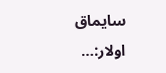سایماق اولار:…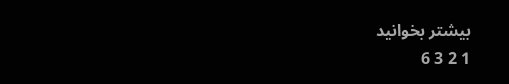بیشتر بخوانید
1 2 3 6